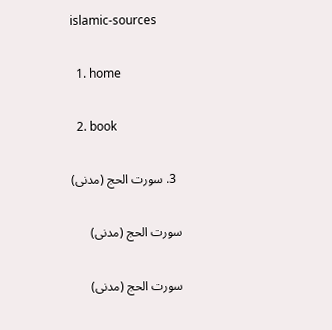islamic-sources

  1. home

  2. book

  3. سورت الحج (مدنی)

سورت الحج (مدنی)

سورت الحج (مدنی)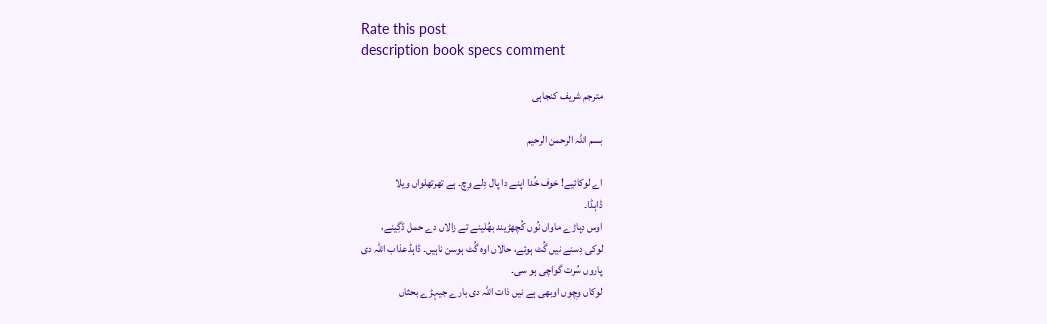Rate this post
description book specs comment

مترجم شریف کنجاہی

بسم اللہ الرحمن الرحیم

اے لوکائیے! خوف خُدا اپنے دا پال دِلے وِچ۔ ہے تھرتھلواں ویلا
ڈاہڈا۔
اوس دِہاڑے ماواں نُوں کُچھڑیند بھُلینے تے زالاں دے حمل ڈگِینے،
لوکی دِسنے نیں گُٹ ہوئے، حالاں اوہ گُٹ ہوسن ناہیں۔ ڈاہڈعذاب اللہ دی
پاروں سُرت گواچی ہو سی۔
لوکاں وِچوں اوبھی ہے نیں ذات اللہ دی بارے جیہڑے بحثاں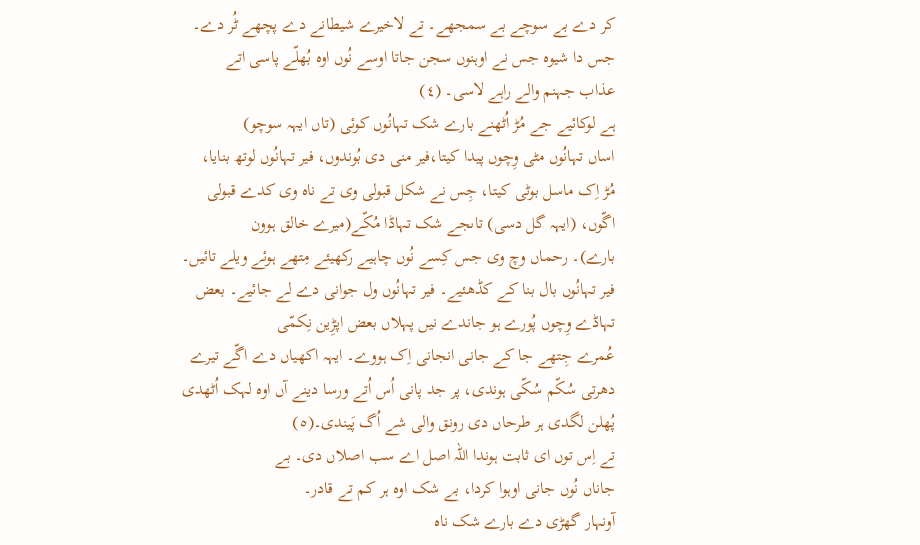کر دے بے سوچے بے سمجھے۔ تے لاخیرے شیطانے دے پچھے ٹُر دے۔
جس دا شیوہ جس نے اوہنوں سجن جاتا اوسے نُوں اوہ بُھلّے پاسی اتے
عذاب جہنم والے راہے لاسی۔ (٤)
ہے لوکائیے جے مُڑ اُٹھنے بارے شک تہانُوں کوئی (تاں ایہہ سوچو)
اساں تہانُوں مٹی وِچوں پیدا کیتا،فیر منی دی بُوندوں، فیر تہانُوں لوتھ بنایا،
مُڑ اِک ماسل بوٹی کیتا، جِس نے شکل قبولی وی تے ناہ وی کدے قبولی
اگّوں، (ایہہ گل دسی) تاںجے شک تہاڈا مُکّے(میرے خالق ہوون
بارے)۔ رحماں وچ وی جس کِسے نُوں چاہیے رکھیئے مِتھے ہوئے ویلے تائیں۔
فیر تہانُوں بال بنا کے کڈھئیے۔ فیر تہانُوں ول جوانی دے لے جائیے۔ بعض
تہاڈے وِچوں پُورے ہو جاندے نیں پہلاں بعض اپڑِین نِکمّی
عُمرے جِتھے جا کے جانی انجانی اِک ہووے۔ ایہہ اکھیاں دے اگّے تیرے
دھرتی سُکّم سُکّی ہوندی، پر جد پانی اُس اُتے ورسا دینے آں اوہ لہک اُٹھدی
پُھلن لگدی ہر طرحاں دی رونق والی شے اُگ پَیندی۔(٥)
تے اِس توں ای ثابت ہوندا اللہ اصل اے سب اصلاں دی۔ بے
جاناں نُوں جانی اوہوا کردا، بے شک اوہ ہر کم تے قادر۔
آونہار گھڑی دے بارے شک ناہ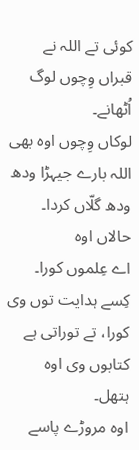کوئی تے اللہ نے قبراں وِچوں لوگ
اُٹھانے۔
لوکاں وِچوں اوہ بھی اللہ بارے جیہڑا ودھ ودھ گلّاں کردا۔ حالاں اوہ
اے عِلموں کورا۔ کِسے ہدایت توں وی کورا، تے توراتی ہے کتابوں وی اوہ
ہتھل۔
اوہ مروڑے پاسے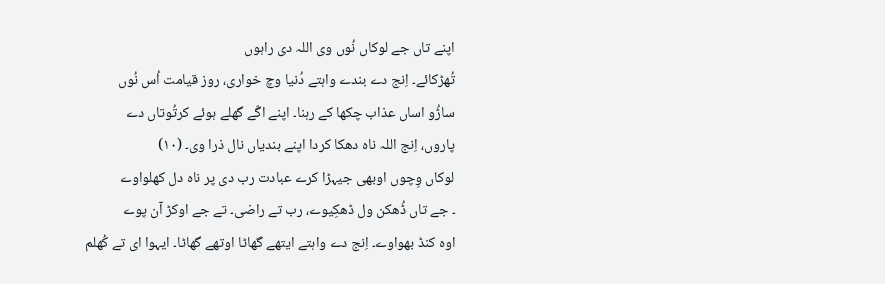اپنے تاں جے لوکاں نُوں وی اللہ دی راہوں
تُھڑکائے۔ اِنج دے بندے واہتے دُنیا وچ خواری، روز قیامت اُس نُوں
ساڑُو اساں عذاب چکھا کے رہنا۔ اپنے اگّے گھلے ہوئے کرتُوتاں دے
پاروں، اِنج اللہ ناہ دھکا کردا اپنے بندیاں نال ذرا وی۔ (١٠)
لوکاں وِچوں اوبھی جیہڑا کرے عبادت رب دی پر ناہ دل کھلواوے
۔ جے تاں ڈُھکن ول ڈھکِیوے، رب تے راضی۔ تے جے اوکڑ آن پوے
اوہ کنڈ بھواوے۔ اِنج دے واہتے ایتھے گھاٹا اوتھے گھاٹا۔ ایہوا ای تے کُھلم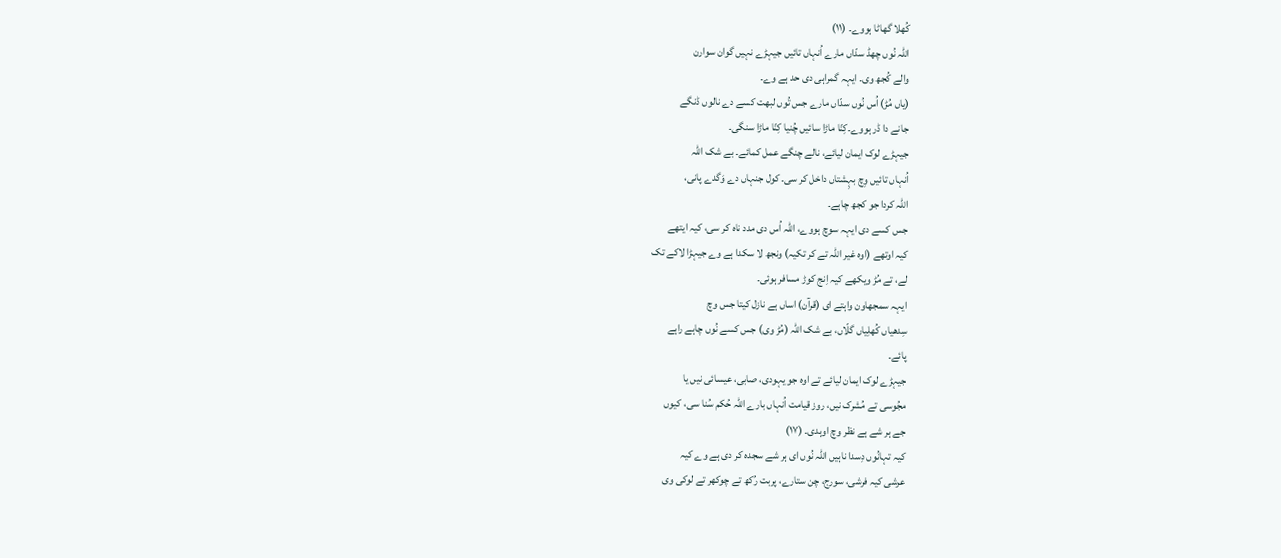کُھلا گھاٹا ہووے۔ (١١)
اللہ نُوں چھڈ سدّاں مارے اُنہاں تائیں جیہڑے نہیں گوان سوارن
والے کُجھ وی۔ ایہہ گمراہی دی حد ہے وے۔
(یاں مُڑ) اُس نُوں سدّاں مارے جس تُوں لبھت کسے دے نالوں ڈنگے
جانے دا ڈر ہووے۔کِنّا ماڑا سائیں چُنیا کِنّا ماڑا سنگی۔
جیہڑے لوک ایمان لیائے، نالے چنگے عمل کمائے۔ بے شک اللہ
اُنہاں تائیں وِچ بہِشتاں داخل کر سی۔ کول جنہاں دے وَگدے پانی،
اللہ کردا جو کجھ چاہے۔
جس کسے دی ایہہ سوچ ہووے، اللہ اُس دی مدد ناہ کر سی، کیہ ایتھے
کیہ اوتھے (اوہ غیر اللہ تے کر تکیہ) ونجھ لا سکدا ہے وے جیہڑا لاکے تک
لے، تے مُڑ ویکھے کیہ اِنج کوڑ مسافر ہوئی۔
ایہہ سمجھاون واہتے ای (قرآن) اساں ہے نازل کیتا جس وچ
سِدھیاں کُھلِیاں گلّاں، بے شک اللہ (مُڑ وی) جس کسے نُوں چاہے راہے
پائے۔
جیہڑے لوک ایمان لیائے تے اوہ جو یہودی، صابی، عیسائی نیں یا
مجُوسی تے مُشرک نیں، روز قیامت اُنہاں بارے اللہ حُکم سُنا سی، کیوں
جے ہر شے ہے نظر وچ اوہدی۔ (١٧)
کیہ تہانُوں دِسدا ناہیں اللہ نُوں ای ہر شے سجدہ کر دی ہے وے کیہ
عرشی کیہ فرشی، سورج، چن ستارے، پربت رُکھ تے چوکھر تے لوکی وی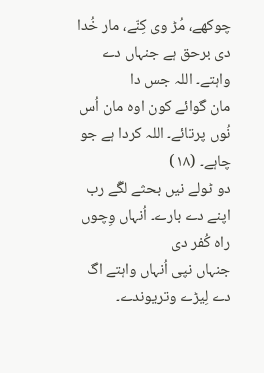چوکھے، مُڑ وی کِنّے، مار خُدا دی برحق ہے جنہاں دے واہتے۔ اللہ جس دا
مان گوائے کون اوہ مان اُس نُوں پرتائے۔ اللہ کردا ہے جو چاہے۔ (١٨)
دو ٹولے نیں بحثے لگّے رب اپنے دے بارے۔ اُنہاں وِچوں راہ کُفر دی
جنہاں نپی اُنہاں واہتے اگ دے لِیڑے وتریوندے۔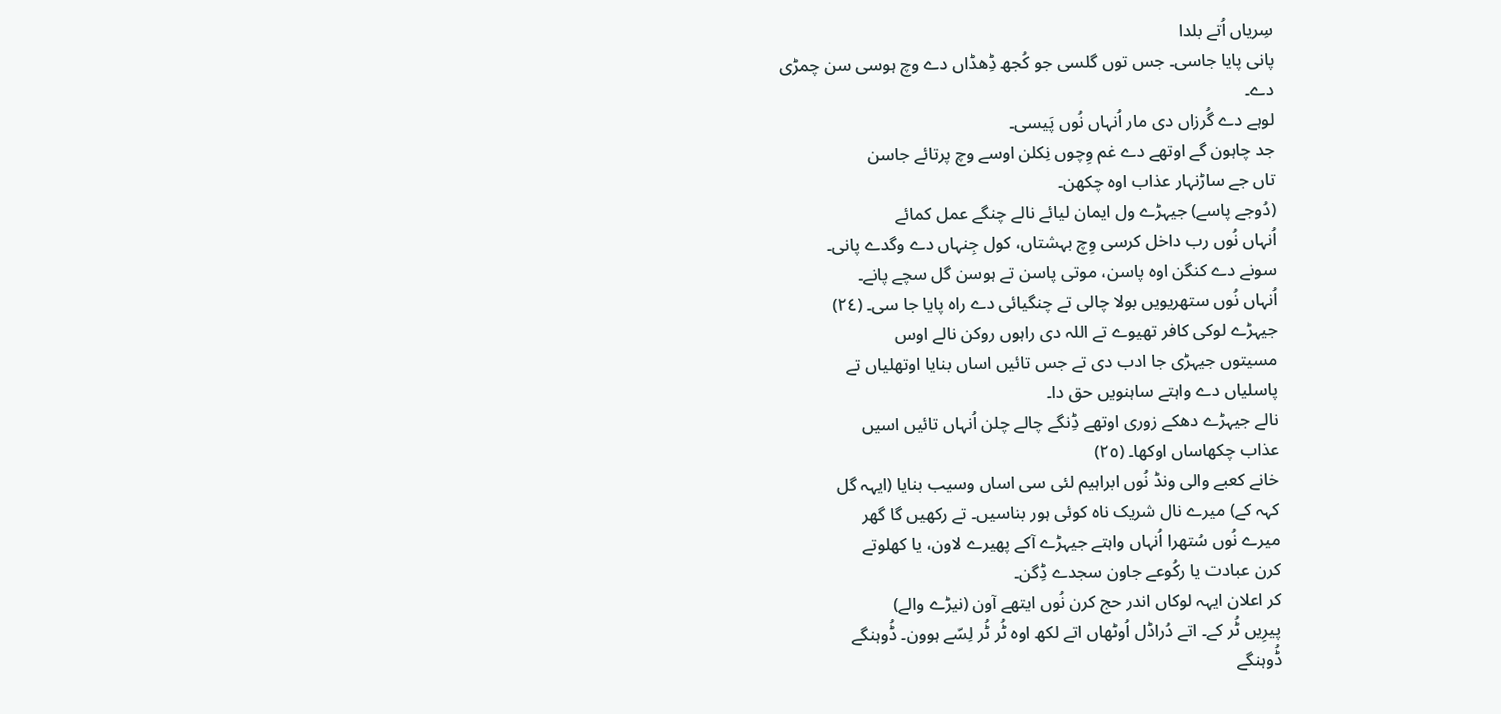سِریاں اُتے بلدا
پانی پایا جاسی۔ جس توں گلسی جو کُجھ ڈِھڈاں دے وچ ہوسی سن چمڑی
دے۔
لوہے دے گُرزاں دی مار اُنہاں نُوں پَیسی۔
جد چاہون گے اوتھے دے غم وِچوں نِکلن اوسے وچ پرتائے جاسن
تاں جے ساڑنہار عذاب اوہ چکھن۔
(دُوجے پاسے) جیہڑے ول ایمان لیائے نالے چنگے عمل کمائے
اُنہاں نُوں رب داخل کرسی وِچ بہشتاں، کول جِنہاں دے وگدے پانی۔
سونے دے کنگن اوہ پاسن، موتی پاسن تے ہوسن گل سچے پانے۔
اُنہاں نُوں ستھریویں بولا چالی تے چنگیائی دے راہ پایا جا سی۔ (٢٤)
جیہڑے لوکی کافر تھیوے تے اللہ دی راہوں روکن نالے اوس
مسیتوں جیہڑی جا ادب دی تے جس تائیں اساں بنایا اوتھلیاں تے
پاسلیاں دے واہتے ساہنویں حق دا۔
نالے جیہڑے دھکے زوری اوتھے ڈِنگے چالے چلن اُنہاں تائیں اسیں
عذاب چکھاساں اوکھا۔ (٢٥)
خانے کعبے والی ونڈ نُوں ابراہیم لئی سی اساں وسیب بنایا (ایہہ گل
کہہ کے) میرے نال شریک ناہ کوئی ہور بناسیں۔ تے رکھیں گا گھر
میرے نُوں سُتھرا اُنہاں واہتے جیہڑے آکے پھیرے لاون، یا کھلوتے
کرن عبادت یا رکُوعے جاون سجدے ڈِگن۔
کر اعلان ایہہ لوکاں اندر حج کرن نُوں ایتھے آون (نیڑے والے)
پیرِیں ٹُر کے۔ اتے دُراڈل اُوٹھاں اتے لکھ اوہ ٹُر ٹُر لِسّے ہوون۔ ڈُوہنگے
ڈُوہنگے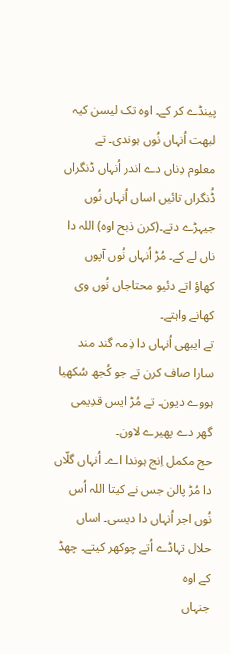پینڈے کر کے۔ اوہ تک لیسن کیہ لبھت اُنہاں نُوں ہوندی۔ تے
معلوم دِناں دے اندر اُنہاں ڈنگراں ڈُنگراں تائیں اساں اُنہاں نُوں
جیہڑے دتے۔(کرن ذبح اوہ) اللہ دا ناں لے کے۔ مُڑ اُنہاں نُوں آپوں
کھاؤ اتے دئیو محتاجاں نُوں وی کھانے واہتے۔
تے ایبھی اُنہاں دا ذِمہ گند مند سارا صاف کرن تے جو کُجھ سُکھیا
ہووے دیون۔ تے مُڑ ایس قدِیمی گھر دے پھیرے لاون۔
حج مکمل اِنج ہوندا اے۔ اُنہاں گلّاں دا مُڑ پالن جس نے کیتا اللہ اُس
نُوں اجر اُنہاں دا دیسی۔ اساں حلال تہاڈے اُتے چوکھر کیتے۔ چھڈ کے اوہ
جنہاں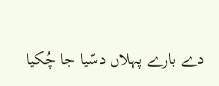دے بارے پہلاں دسّیا جا چُکیا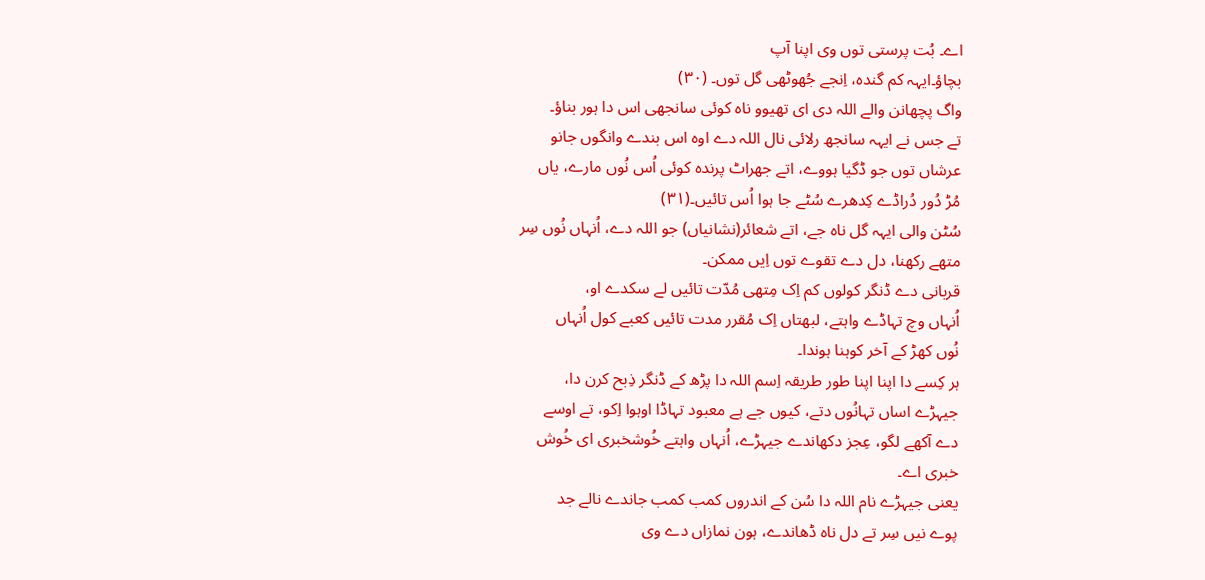اے۔ بُت پرستی توں وی اپنا آپ
بچاؤ۔ایہہ کم گندہ، اِنجے جُھوٹھی گل توں۔ (٣٠)
واگ پچھانن والے اللہ دی ای تھیوو ناہ کوئی سانجھی اس دا ہور بناؤ۔
تے جس نے ایہہ سانجھ رلائی نال اللہ دے اوہ اس بندے وانگوں جانو
عرشاں توں جو ڈگیا ہووے، اتے جھراٹ پرندہ کوئی اُس نُوں مارے، یاں
مُڑ دُور دُراڈے کِدھرے سُٹے جا ہوا اُس تائیں۔(٣١)
سُٹن والی ایہہ گل ناہ جے، اتے شعائر(نشانیاں) جو اللہ دے، اُنہاں نُوں سِر
متھے رکھنا، دل دے تقوے توں اِیں ممکن۔
قربانی دے ڈنگر کولوں کم اِک مِتھی مُدّت تائیں لے سکدے او،
اُنہاں وچ تہاڈے واہتے، لبھتاں اِک مُقرر مدت تائیں کعبے کول اُنہاں
نُوں کھڑ کے آخر کوہنا ہوندا۔
ہر کِسے دا اپنا اپنا طور طریقہ اِسم اللہ دا پڑھ کے ڈنگر ذِبح کرن دا،
جیہڑے اساں تہانُوں دتے، کیوں جے ہے معبود تہاڈا اوہوا اِکو، تے اوسے
دے آکھے لگو، عِجز دکھاندے جیہڑے، اُنہاں واہتے خُوشخبری ای خُوش
خبری اے۔
یعنی جیہڑے نام اللہ دا سُن کے اندروں کمب کمب جاندے نالے جد
پوے نیں سِر تے دل ناہ ڈھاندے، ہون نمازاں دے وی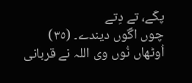پکّے، تے دِتے
چوں اگّوں دیندے۔ (٣٥)
اُوٹھاں نُوں وی اللہ نے قربانی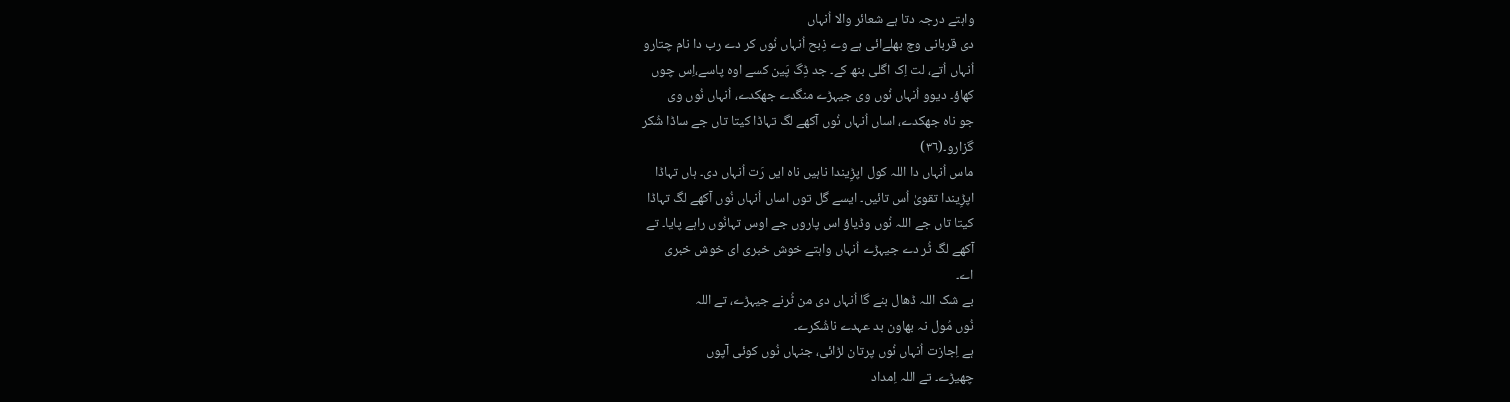واہتے درجہ دتا ہے شعائر والا اُنہاں
دی قربانی وچ بھلےائی ہے وے ذِبح اُنہاں نُوں کر دے رب دا نام چتارو
اُنہاں اُتے، لت اِک اگلی بنھ کے۔ جد ڈِگ پَین کسے اوہ پاسے،اِس چوں
کھاؤ۔ دیوو اُنہاں نُوں وی جیہڑے منگدے جھکدے، اُنہاں نُوں وی
جو ناہ جھکدے، اساں اُنہاں نُوں آکھے لگ تہاڈا کیتا تاں جے ساڈا شُکر
گزارو۔(٣٦)
ماس اُنہاں دا اللہ کول اپڑِیندا ناہیں ناہ ایں رَت اُنہاں دی۔ ہاں تہاڈا
اپڑِیندا تقویٰ اُس تائیں۔ ایسے گل توں اساں اُنہاں نُوں آکھے لگ تہاڈا
کیتا تاں جے اللہ نُوں وڈیاؤ اس پاروں جے اوس تہانُوں راہے پایا۔ تے
آکھے لگ ٹُر دے جیہڑے اُنہاں واہتے خوش خبری ای خوش خبری
اے۔
بے شک اللہ ڈھال بنے گا اُنہاں دی من ٹُرنے جیہڑے، تے اللہ
نُوں مُول نہ بھاون بد عہدے ناشُکرے۔
ہے اِجازت اُنہاں نُوں پرتان لڑائی، جنہاں نُوں کوئی آپوں
چھیڑے۔ تے اللہ اِمداد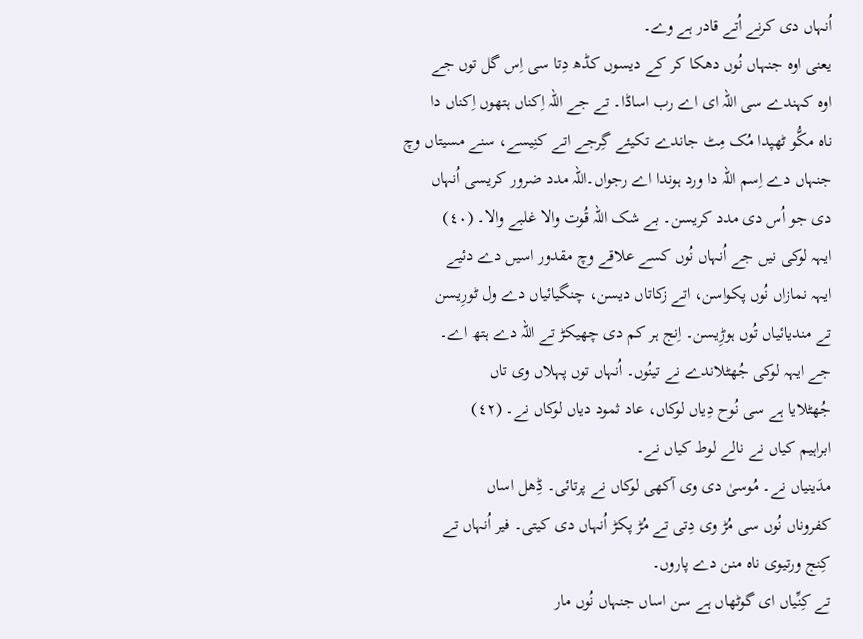اُنہاں دی کرنے اُتے قادر ہے وے۔
یعنی اوہ جنہاں نُوں دھکا کر کے دیسوں کڈھ دِتا سی اِس گل توں جے
اوہ کہندے سی اللہ ای اے رب اساڈا۔ تے جے اللہ اِکناں ہتھوں اِکناں دا
ناہ مکُّو ٹھپدا مُک مِٹ جاندے تکیئے گِرجے اتے کنِیسے، سنے مسیتاں وچ
جنہاں دے اِسم اللہ دا ورد ہوندا اے رجواں۔اللہ مدد ضرور کریسی اُنہاں
دی جو اُس دی مدد کریسن۔ بے شک اللہ قُوت والا غلبے والا۔ (٤٠)
ایہہ لوکی نیں جے اُنہاں نُوں کسے علاقے وچ مقدور اسیں دے دئیے
ایہہ نمازاں نُوں پکواسن، اتے زکاتاں دیسن، چنگیائیاں دے ول ٹورِیسن
تے مندیائیاں تُوں ہوڑِیسن۔ اِنج ہر کم دی چھیکڑ تے اللہ دے ہتھ اے۔
جے ایہہ لوکی جُھٹلاندے نے تینُوں۔ اُنہاں توں پہلاں وی تاں
جُھٹلایا ہے سی نُوح دِیاں لوکاں، عاد ثمود دیاں لوکاں نے۔ (٤٢)
ابراہیم کیاں نے نالے لوط کیاں نے۔
مدَینیاں نے۔ مُوسیٰ دی وی آکھی لوکاں نے پرتائی۔ ڈِھل اساں
کفروناں نُوں سی مُڑ وی دِتی تے مُڑ پکڑ اُنہاں دی کیتی۔ فیر اُنہاں تے
کِنج ورتیوی ناہ منن دے پاروں۔
تے کِنِّیاں ای گوٹھاں ہے سن اساں جنہاں نُوں مار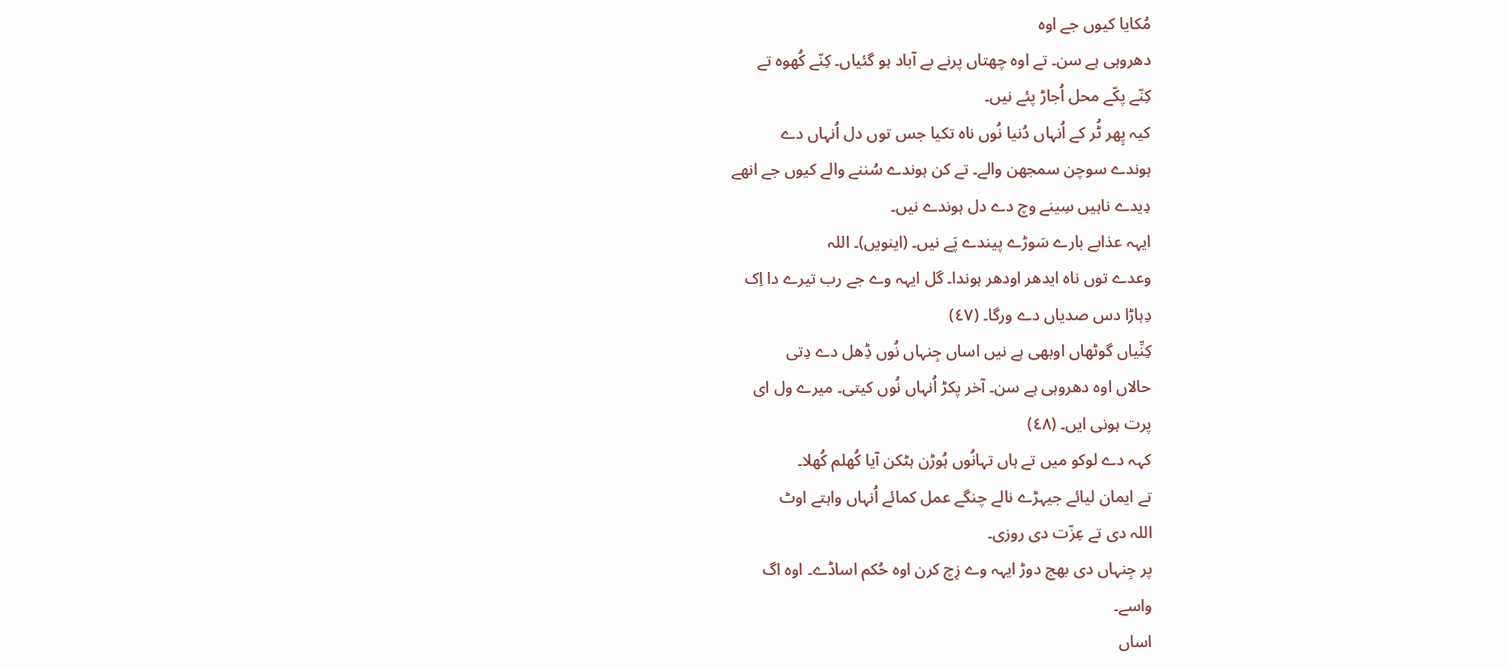مُکایا کیوں جے اوہ
دھروہی ہے سن۔ تے اوہ چھتاں پرنے بے آباد ہو گئیاں۔ کِنّے کُھوہ تے
کِنّے پکّے محل اُجاڑ پئے نیں۔
کیہ پِھر ٹُر کے اُنہاں دُنیا نُوں ناہ تکیا جس توں دل اُنہاں دے
ہوندے سوچن سمجھن والے۔ تے کن ہوندے سُننے والے کیوں جے انھے
دِیدے ناہیں سِینے وچ دے دل ہوندے نیں۔
ایہہ عذابے بارے سَوڑے پیندے پَے نیں۔ (اینویں)۔ اللہ
وعدے توں ناہ ایدھر اودھر ہوندا۔ گل ایہہ وے جے رب تیرے دا اِک
دِہاڑا دس صدیاں دے ورگا۔ (٤٧)
کِنِّیاں گوٹھاں اوبھی ہے نیں اساں جِنہاں نُوں ڈِھل دے دِتی
حالاں اوہ دھروہی ہے سن۔ آخر پکڑ اُنہاں نُوں کیتی۔ میرے ول ای
پرت ہونی ایں۔ (٤٨)
کہہ دے لوکو میں تے ہاں تہانُوں ہُوڑن ہٹکن آیا کُھلم کُھلا۔
تے ایمان لیائے جیہڑے نالے چنگے عمل کمائے اُنہاں واہتے اوٹ
اللہ دی تے عِزّت دی روزی۔
پر جِنہاں دی بھج دوڑ ایہہ وے زِچ کرن اوہ حُکم اساڈے۔ اوہ اگ
واسے۔
اساں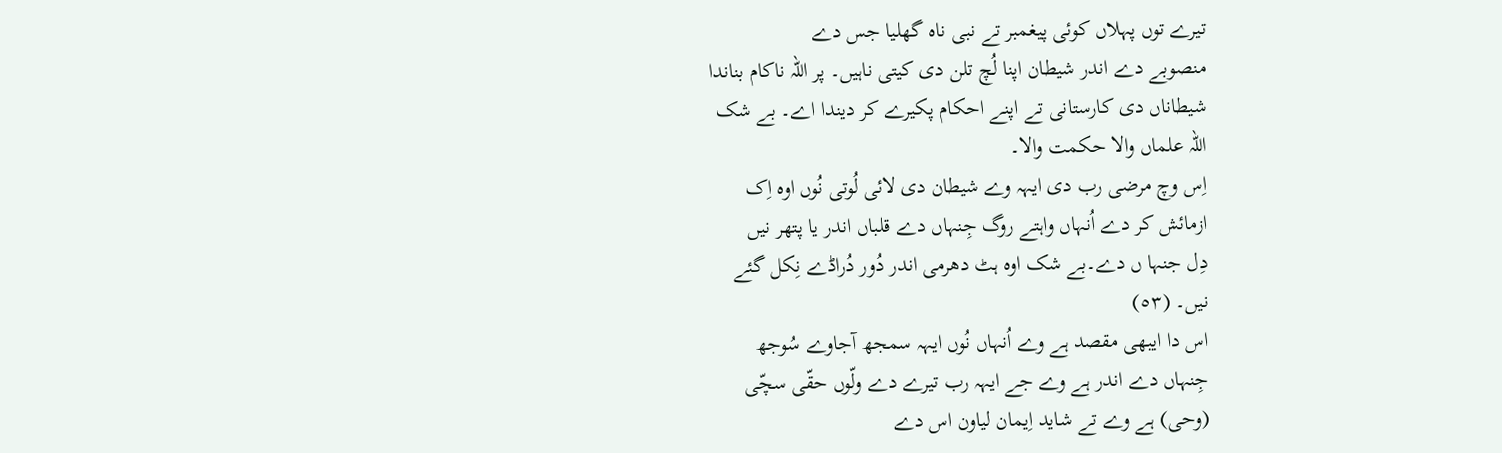تیرے توں پہلاں کوئی پیغمبر تے نبی ناہ گھلیا جس دے
منصوبے دے اندر شیطان اپنا لُچ تلن دی کیتی ناہیں۔ پر اللہ ناکام بناندا
شیطاناں دی کارستانی تے اپنے احکام پکیرے کر دیندا اے۔ بے شک
اللہ علماں والا حکمت والا۔
اِس وچ مرضی رب دی ایہہ وے شیطان دی لائی لُوتی نُوں اوہ اِک
ازمائش کر دے اُنہاں واہتے روگ جِنہاں دے قلباں اندر یا پتھر نیں
دِل جنہا ں دے۔بے شک اوہ ہٹ دھرمی اندر دُور دُراڈے نِکل گئے
نیں۔ (٥٣)
اس دا ایبھی مقصد ہے وے اُنہاں نُوں ایہہ سمجھ آجاوے سُوجھ
جِنہاں دے اندر ہے وے جے ایہہ رب تیرے دے ولّوں حقّی سچّی
(وحی) ہے وے تے شاید اِیمان لیاون اس دے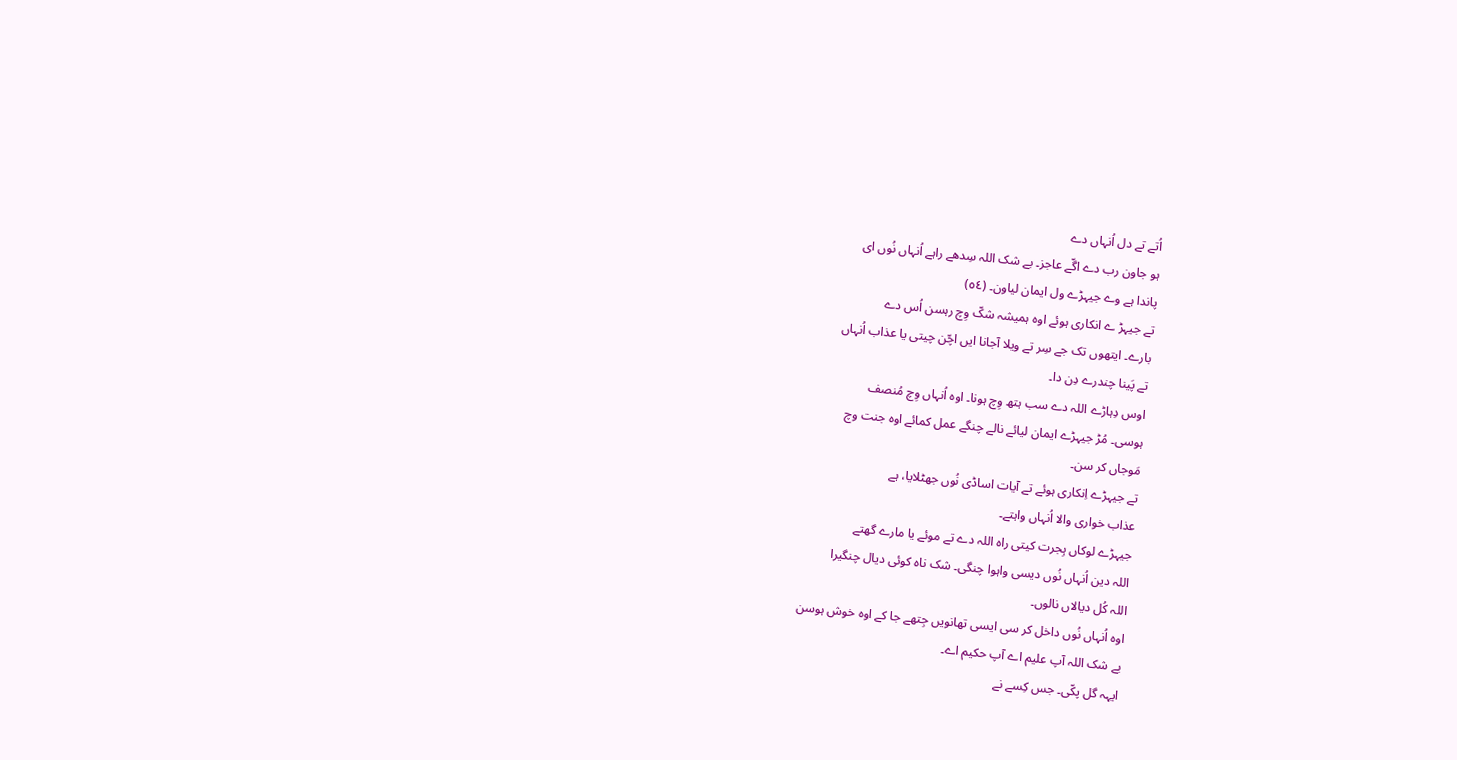اُتے تے دل اُنہاں دے
ہو جاون رب دے اگّے عاجز۔ بے شک اللہ سِدھے راہے اُنہاں نُوں ای
پاندا ہے وے جیہڑے ول ایمان لیاون۔ (٥٤)
تے جیہڑ ے انکاری ہوئے اوہ ہمیشہ شکّ وِچ رہسن اُس دے
بارے۔ ایتھوں تک جے سِر تے ویلا آجانا ایں اچّن چیتی یا عذاب اُنہاں
تے پَینا چندرے دِن دا۔
اوس دِہاڑے اللہ دے سب ہتھ وِچ ہونا۔ اوہ اُنہاں وِچ مُنصف
ہوسی۔ مُڑ جیہڑے ایمان لیائے نالے چنگے عمل کمائے اوہ جنت وچ
مَوجاں کر سن۔
تے جیہڑے اِنکاری ہوئے تے آیات اساڈی نُوں جھٹلایا، ہے
عذاب خواری والا اُنہاں واہتے۔
جیہڑے لوکاں ہِجرت کیتی راہ اللہ دے تے موئے یا مارے گھتے
اللہ دین اُنہاں نُوں دیسی واہوا چنگی۔ شک ناہ کوئی دیال چنگیرا
اللہ کُل دیالاں نالوں۔
اوہ اُنہاں نُوں داخل کر سی ایسی تھانویں جِتھے جا کے اوہ خوش ہوسن
بے شک اللہ آپ علیم اے آپ حکیم اے۔
ایہہ گل پکّی۔ جس کِسے نے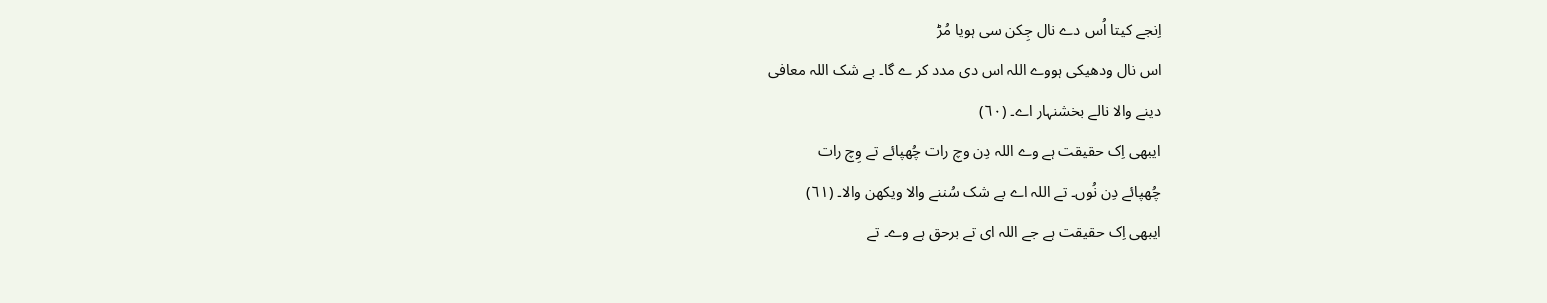اِنجے کیتا اُس دے نال جِکن سی ہویا مُڑ
اس نال ودھیکی ہووے اللہ اس دی مدد کر ے گا۔ بے شک اللہ معافی
دینے والا نالے بخشنہار اے۔ (٦٠)
ایبھی اِک حقیقت ہے وے اللہ دِن وچ رات چُھپائے تے وِچ رات
چُھپائے دِن نُوں۔ تے اللہ اے بے شک سُننے والا ویکھن والا۔ (٦١)
ایبھی اِک حقیقت ہے جے اللہ ای تے برحق ہے وے۔ تے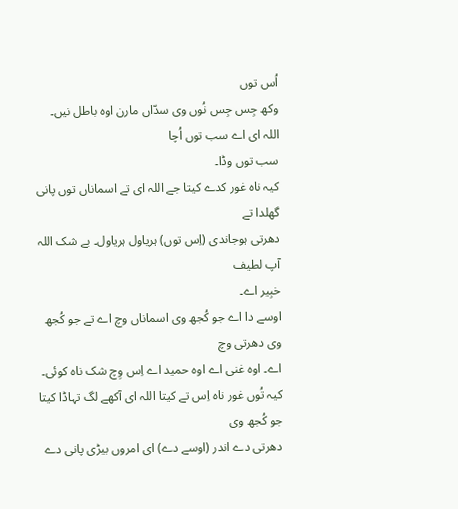اُس توں
وکھ جِس جِس نُوں وی سدّاں مارن اوہ باطل نیں۔ اللہ ای اے سب توں اُچا
سب توں وڈا۔
کیہ ناہ غور کدے کیتا جے اللہ ای تے اسماناں توں پانی گھلدا تے
دھرتی ہوجاندی (اِس توں) ہریاول ہریاول۔ بے شک اللہ آپ لطیف
خبِیر اے۔
اوسے دا اے جو کُجھ وی اسماناں وچ اے تے جو کُجھ وی دھرتی وچ
اے۔ اوہ غنی اے اوہ حمید اے اِس وِچ شک ناہ کوئی۔
کیہ تُوں غور ناہ اِس تے کیتا اللہ ای آکھے لگ تہاڈا کیتا جو کُجھ وی
دھرتی دے اندر (اوسے دے) ای امروں بیڑی پانی دے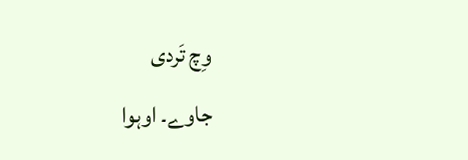وِچ تَردی
جاوے۔ اوہوا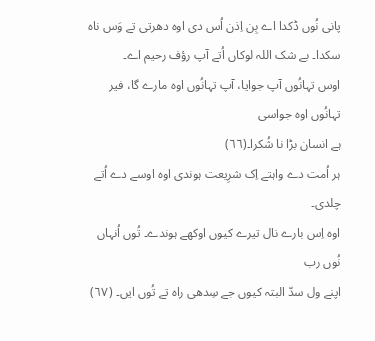پانی نُوں ڈکدا اے بِن اِذن اُس دی اوہ دھرتی تے وَس ناہ
سکدا۔ بے شک اللہ لوکاں اُتے آپ رؤف رحیم اے۔
اوس تہانُوں آپ جوایا، آپ تہانُوں اوہ مارے گا، فیر تہانُوں اوہ جواسی
ہے انسان بڑا نا شُکرا۔(٦٦)
ہر اُمت دے واہتے اِک شرِیعت ہوندی اوہ اوسے دے اُتے چلدی۔
اوہ اِس بارے نال تیرے کیوں اوکھے ہوندے۔ تُوں اُنہاں نُوں رب
اپنے ول سدّ البتہ کیوں جے سِدھی راہ تے تُوں ایں۔ (٦٧)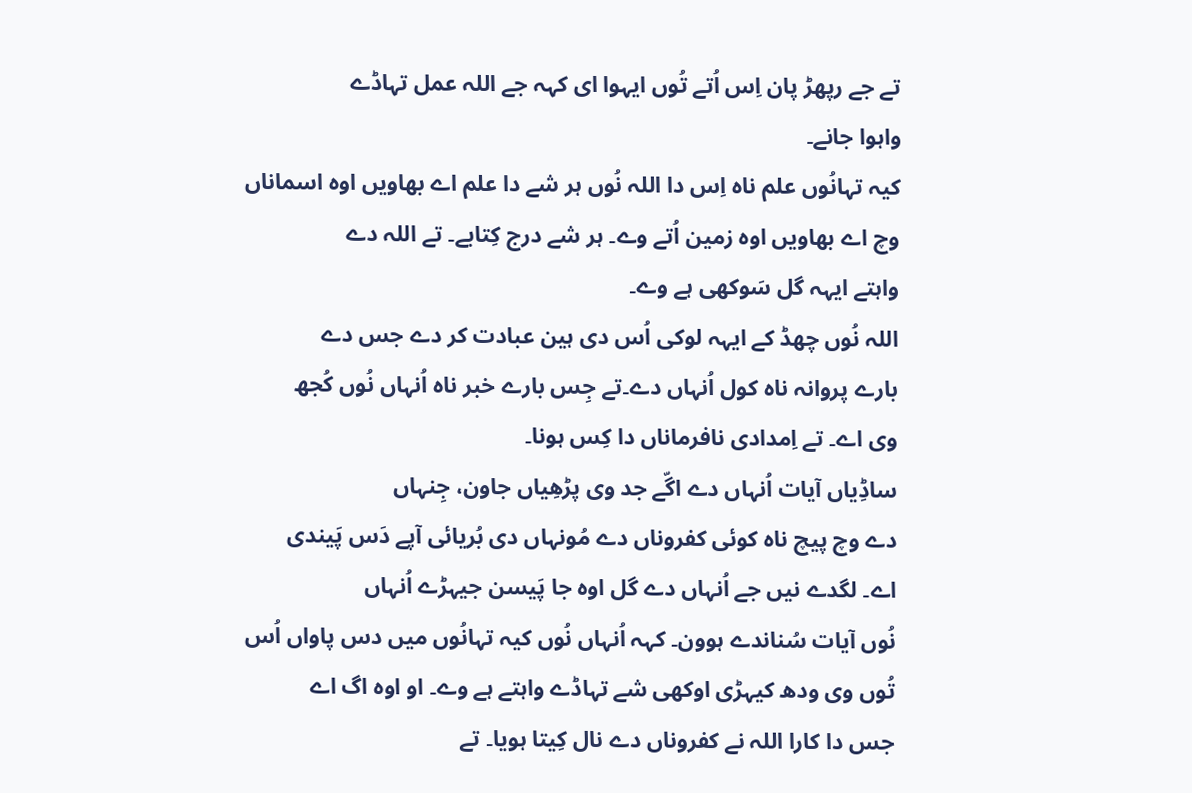تے جے رپھڑ پان اِس اُتے تُوں ایہوا ای کہہ جے اللہ عمل تہاڈے
واہوا جانے۔
کیہ تہانُوں علم ناہ اِس دا اللہ نُوں ہر شے دا علم اے بھاویں اوہ اسماناں
وچ اے بھاویں اوہ زمین اُتے وے۔ ہر شے درج کِتابے۔ تے اللہ دے
واہتے ایہہ گل سَوکھی ہے وے۔
اللہ نُوں چھڈ کے ایہہ لوکی اُس دی ہین عبادت کر دے جس دے
بارے پروانہ ناہ کول اُنہاں دے۔تے جِس بارے خبر ناہ اُنہاں نُوں کُجھ
وی اے۔ تے اِمدادی نافرماناں دا کِس ہونا۔
ساڈِیاں آیات اُنہاں دے اگّے جد وی پڑھِیاں جاون، جِنہاں
دے وچ پیچ ناہ کوئی کفروناں دے مُونہاں دی بُریائی آپے دَس پَیندی
اے۔ لگدے نیں جے اُنہاں دے گل اوہ جا پَیسن جیہڑے اُنہاں
نُوں آیات سُناندے ہوون۔ کہہ اُنہاں نُوں کیہ تہانُوں میں دس پاواں اُس
تُوں وی ودھ کیہڑی اوکھی شے تہاڈے واہتے ہے وے۔ او اوہ اگ اے
جس دا کارا اللہ نے کفروناں دے نال کِیتا ہویا۔ تے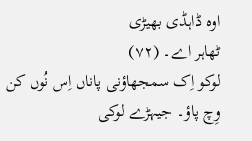اوہ ڈاہڈی بھیڑی
ٹھاہر اے۔ (٧٢)
لوکو اِک سمجھاؤنی پاناں اِس نُوں کن وِچ پاؤ۔ جیہڑے لوکی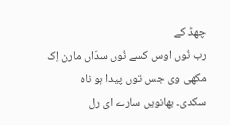چھڈ کے
رب نُوں اوس کسے نُوں سدّاں مارن اِک مکھی وی جس توں پیدا ہو ناہ
سکدی۔ بھانویں سارے ای رل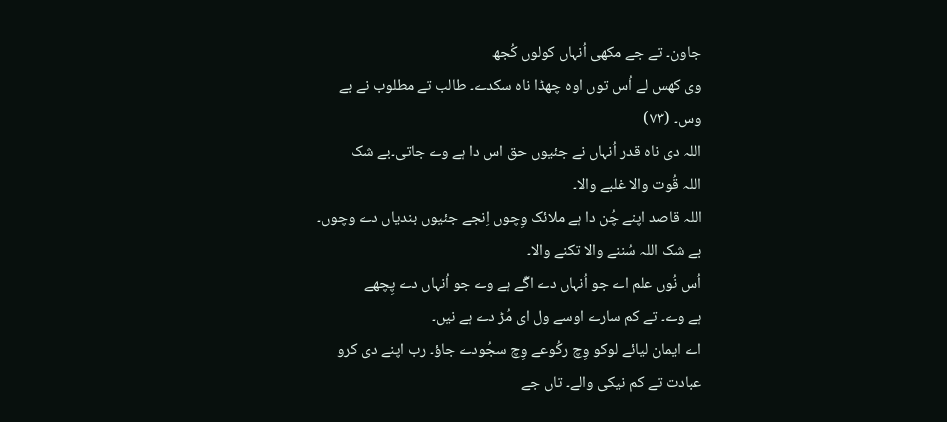جاون۔ تے جے مکھی اُنہاں کولوں کُجھ
وی کھس لے اُس توں اوہ چھڈا ناہ سکدے۔ طالب تے مطلوب نے بے
وس۔ (٧٣)
اللہ دی ناہ قدر اُنہاں نے جئیوں حق اس دا ہے وے جاتی۔بے شک
اللہ قُوت والا غلبے والا۔
اللہ قاصد اپنے چُن دا ہے ملائک وِچوں اِنجے جئیوں بندیاں دے وچوں۔
بے شک اللہ سُننے والا تکنے والا۔
اُس نُوں علم اے جو اُنہاں دے اگّے ہے وے جو اُنہاں دے پِچھے
ہے وے۔ تے کم سارے اوسے ول ای مُڑ دے ہے نیں۔
اے ایمان لیائے لوکو وِچ رکُوعے وِچ سجُودے جاؤ۔ رب اپنے دی کرو
عبادت تے کم نیکی والے۔ تاں جے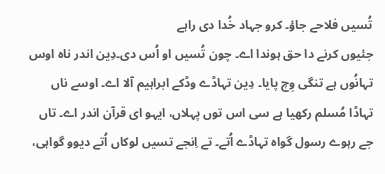تُسیں فلاحے جاؤ۔ کرو جہاد خُدا دی راہے
جئیوں کرنے دا حق ہوندا اے۔ چون تُسیں او اُس دی۔دِین اندر ناہ اوس
تہانُوں ہے تنگی وِچ پایا۔ دِین تہاڈے وڈکے ابراہیم آلا اے۔ اوسے ناں
تہاڈا مُسلم رکھیا ہے سی اس توں پہلاں، ایہو ای قرآن اندر اے۔ تاں
جے رہوے رسول گواہ تہاڈے اُتے۔ تے اِنجے تسیں لوکاں اُتے دیوو گواہی،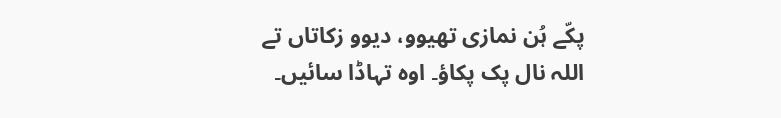پکّے ہُن نمازی تھیوو، دیوو زکاتاں تے اللہ نال پک پکاؤ۔ اوہ تہاڈا سائیں۔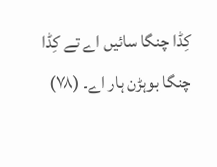کِڈا چنگا سائیں اے تے کِڈا چنگا بوہڑن ہار اے۔ (٧٨)